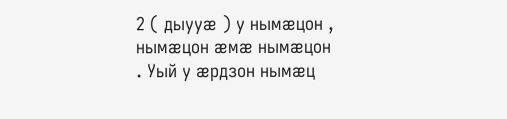2 ( дыууæ ) у нымæцон , нымæцон æмæ нымæцон . Уый у æрдзон нымæц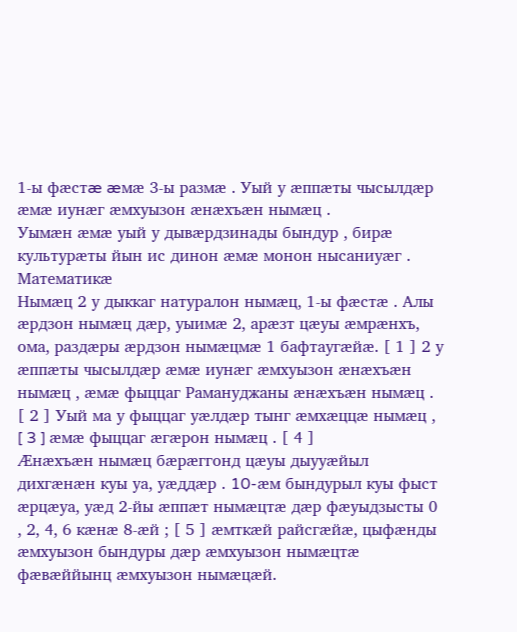1-ы фæстæ æмæ 3-ы размæ . Уый у æппæты чысылдæр æмæ иунæг æмхуызон æнæхъæн нымæц .
Уымæн æмæ уый у дывæрдзинады бындур , бирæ культурæты йын ис динон æмæ монон нысаниуæг .
Математикæ
Нымæц 2 у дыккаг натуралон нымæц, 1-ы фæстæ . Алы æрдзон нымæц дæр, уыимæ 2, арæзт цæуы æмрæнхъ, ома, раздæры æрдзон нымæцмæ 1 бафтаугæйæ. [ 1 ] 2 у æппæты чысылдæр æмæ иунæг æмхуызон æнæхъæн нымæц , æмæ фыццаг Рамануджаны æнæхъæн нымæц . [ 2 ] Уый ма у фыццаг уæлдæр тынг æмхæццæ нымæц , [ 3 ] æмæ фыццаг æгæрон нымæц . [ 4 ]
Æнæхъæн нымæц бæрæггонд цæуы дыууæйыл дихгæнæн куы уа, уæддæр . 10-æм бындурыл куы фыст æрцæуа, уæд 2-йы æппæт нымæцтæ дæр фæуыдзысты 0 , 2, 4, 6 кæнæ 8-æй ; [ 5 ] æмткæй райсгæйæ, цыфæнды æмхуызон бындуры дæр æмхуызон нымæцтæ фæвæййынц æмхуызон нымæцæй.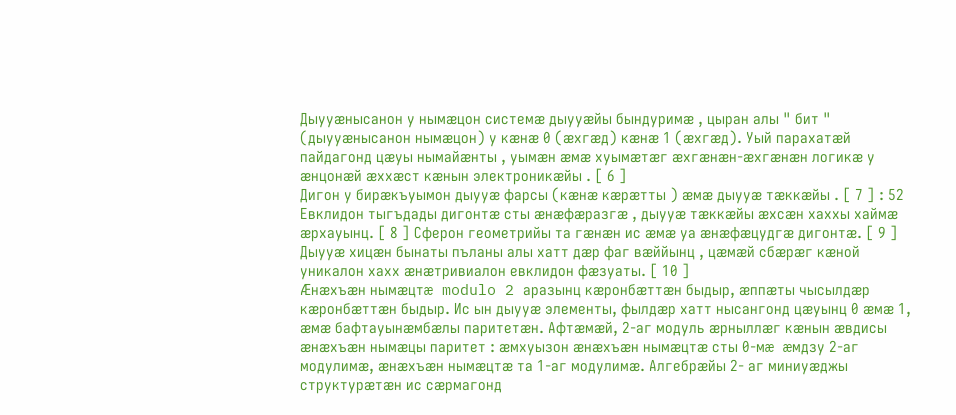Дыууæнысанон у нымæцон системæ дыууæйы бындуримæ , цыран алы " бит " (дыууæнысанон нымæцон) у кæнæ 0 (æхгæд) кæнæ 1 (æхгæд). Уый парахатæй пайдагонд цæуы нымайæнты , уымæн æмæ хуымæтæг æхгæнæн-æхгæнæн логикæ у æнцонæй æххæст кæнын электроникæйы . [ 6 ]
Дигон у бирæкъуымон дыууæ фарсы (кæнæ кæрæтты ) æмæ дыууæ тæккæйы . [ 7 ] : 52 Евклидон тыгъдады дигонтæ сты æнæфæразгæ , дыууæ тæккæйы æхсæн хаххы хаймæ æрхауынц. [ 8 ] Сферон геометрийы та гæнæн ис æмæ уа æнæфæцудгæ дигонтæ. [ 9 ]
Дыууæ хицæн бынаты пъланы алы хатт дæр фаг вæййынц , цæмæй сбæрæг кæной уникалон хахх æнæтривиалон евклидон фæзуаты. [ 10 ]
Æнæхъæн нымæцтæ modulo 2 аразынц кæронбæттæн быдыр, æппæты чысылдæр кæронбæттæн быдыр. Ис ын дыууæ элементы, фылдæр хатт нысангонд цæуынц 0 æмæ 1, æмæ бафтауынæмбæлы паритетæн. Афтæмæй, 2-аг модуль æрныллæг кæнын æвдисы æнæхъæн нымæцы паритет : æмхуызон æнæхъæн нымæцтæ сты 0-мæ æмдзу 2-аг модулимæ, æнæхъæн нымæцтæ та 1-аг модулимæ. Алгебрæйы 2- аг миниуæджы структурæтæн ис сæрмагонд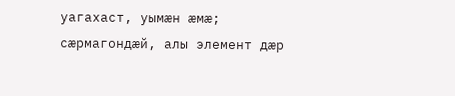уагахаст, уымæн æмæ; сæрмагондæй, алы элемент дæр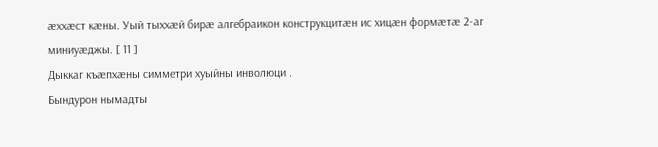æххæст кæны. Уый тыххæй бирæ алгебраикон конструкцитæн ис хицæн формæтæ 2-аг миниуæджы. [ 11 ]
Дыккаг къæпхæны симметри хуыйны инволюци .
Бындурон нымадты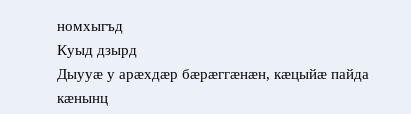номхыгъд
Куыд дзырд
Дыууæ у арæхдæр бæрæггæнæн, кæцыйæ пайда кæнынц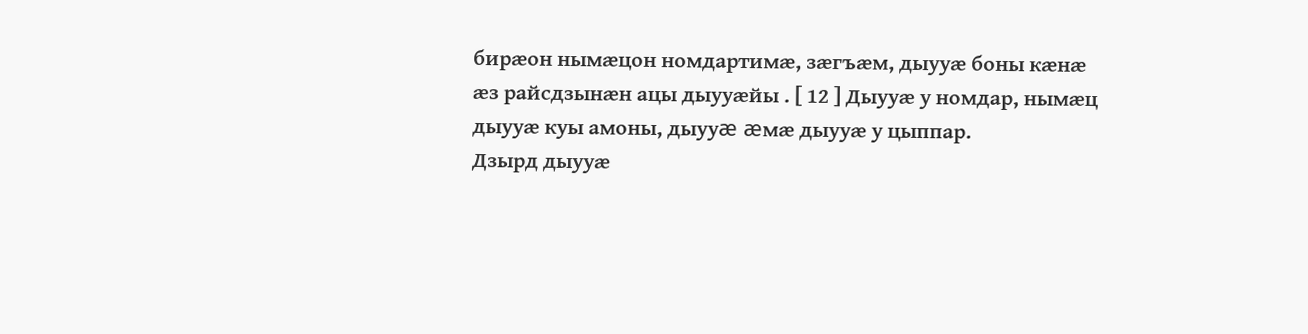бирæон нымæцон номдартимæ, зæгъæм, дыууæ боны кæнæ æз райсдзынæн ацы дыууæйы . [ 12 ] Дыууæ у номдар, нымæц дыууæ куы амоны, дыууæ æмæ дыууæ у цыппар.
Дзырд дыууæ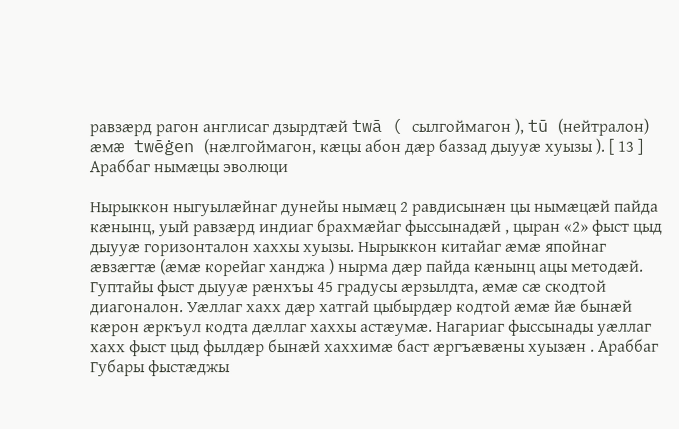равзæрд рагон англисаг дзырдтæй twā ( сылгоймагон ), tū (нейтралон) æмæ twēġen (нæлгоймагон, кæцы абон дæр баззад дыууæ хуызы ). [ 13 ]
Араббаг нымæцы эволюци

Нырыккон ныгуылæйнаг дунейы нымæц 2 равдисынæн цы нымæцæй пайда кæнынц, уый равзæрд индиаг брахмæйаг фыссынадæй , цыран «2» фыст цыд дыууæ горизонталон хаххы хуызы. Нырыккон китайаг æмæ япойнаг æвзæгтæ (æмæ корейаг ханджа ) нырма дæр пайда кæнынц ацы методæй. Гуптайы фыст дыууæ рæнхъы 45 градусы æрзылдта, æмæ сæ скодтой диагоналон. Уæллаг хахх дæр хатгай цыбырдæр кодтой æмæ йæ бынæй кæрон æркъул кодта дæллаг хаххы астæумæ. Нагариаг фыссынады уæллаг хахх фыст цыд фылдæр бынæй хаххимæ баст æргъæвæны хуызæн . Араббаг Губары фыстæджы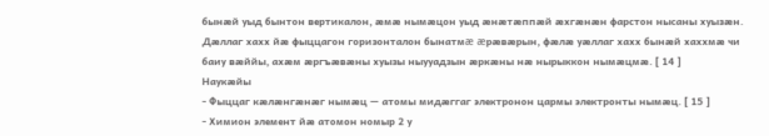бынæй уыд бынтон вертикалон, æмæ нымæцон уыд æнæтæппæй æхгæнæн фарстон нысаны хуызæн. Дæллаг хахх йæ фыццагон горизонталон бынатмæ æрæвæрын, фæлæ уæллаг хахх бынæй хаххмæ чи баиу вæййы, ахæм æргъæвæны хуызы ныууадзын æркæны нæ нырыккон нымæцмæ. [ 14 ]
Наукæйы
- Фыццаг кæлæнгæнæг нымæц — атомы мидæггаг электронон цармы электронты нымæц. [ 15 ]
- Химион элемент йæ атомон номыр 2 у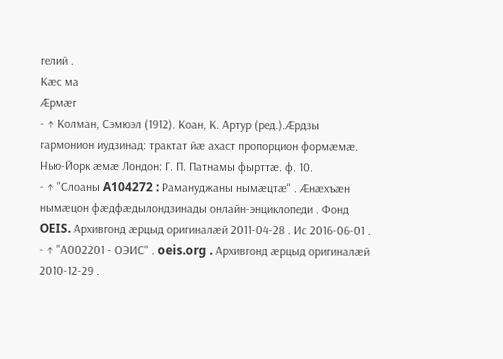гелий .
Кæс ма
Æрмæг
- ↑ Колман, Сэмюэл (1912). Коан, К. Артур (ред.).Æрдзы гармонион иудзинад: трактат йæ ахаст пропорцион формæмæ. Нью-Йорк æмæ Лондон: Г. П. Патнамы фырттæ. ф. 10.
- ↑ "Слоаны A104272 : Рамануджаны нымæцтæ" . Æнæхъæн нымæцон фæдфæдылондзинады онлайн-энциклопеди . Фонд OEIS. Архивгонд æрцыд оригиналæй 2011-04-28 . Ис 2016-06-01 .
- ↑ "А002201 - ОЭИС" . oeis.org . Архивгонд æрцыд оригиналæй 2010-12-29 .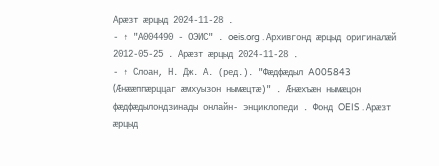Арæзт æрцыд 2024-11-28 .
- ↑ "А004490 - ОЭИС" . oeis.org . Архивгонд æрцыд оригиналæй 2012-05-25 . Арæзт æрцыд 2024-11-28 .
- ↑ Слоан, Н. Дж. А. (ред.). "Фæдфæдыл A005843 (Æнææппæрццаг æмхуызон нымæцтæ)" . Æнæхъæн нымæцон фæдфæдылондзинады онлайн- энциклопеди . Фонд OEIS . Арæзт æрцыд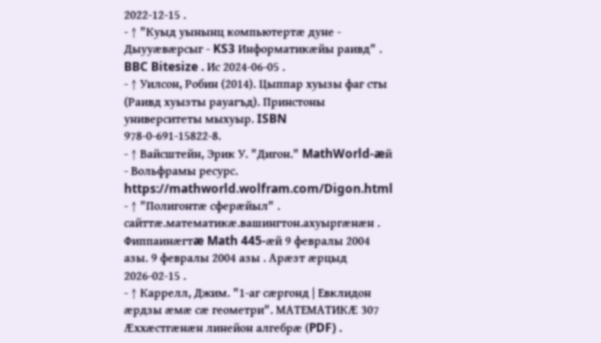2022-12-15 .
- ↑ "Куыд уынынц компьютертæ дуне - Дыууæвæрсыг - KS3 Информатикæйы раивд" . BBC Bitesize . Ис 2024-06-05 .
- ↑ Уилсон, Робин (2014). Цыппар хуызы фаг сты (Раивд хуызты рауагъд). Принстоны университеты мыхуыр. ISBN 978-0-691-15822-8.
- ↑ Вайсштейн, Эрик У. "Дигон." MathWorld-æй - Вольфрамы ресурс. https://mathworld.wolfram.com/Digon.html
- ↑ "Полигонтæ сферæйыл" . сайттæ.математикæ.вашингтон.ахуыргæнæн . Фиппаинæгтæ Math 445-æй 9 февралы 2004 азы. 9 февралы 2004 азы . Арæзт æрцыд 2026-02-15 .
- ↑ Каррелл, Джим. "1-аг сæргонд | Евклидон æрдзы æмæ сæ геометри". МАТЕМАТИКÆ 307 Æххæстгæнæн линейон алгебрæ (PDF) .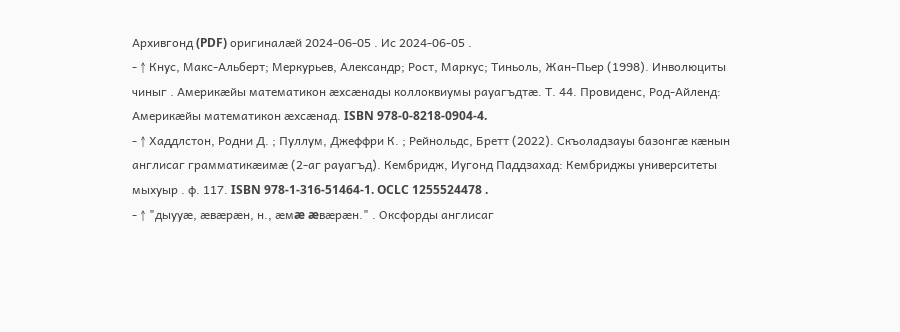Архивгонд (PDF) оригиналæй 2024-06-05 . Ис 2024-06-05 .
- ↑ Кнус, Макс-Альберт; Меркурьев, Александр; Рост, Маркус; Тиньоль, Жан-Пьер (1998). Инволюциты чиныг . Америкæйы математикон æхсæнады коллоквиумы рауагъдтæ. Т. 44. Провиденс, Род-Айленд: Америкæйы математикон æхсæнад. ISBN 978-0-8218-0904-4.
- ↑ Хаддлстон, Родни Д. ; Пуллум, Джеффри К. ; Рейнольдс, Бретт (2022). Скъоладзауы базонгæ кæнын англисаг грамматикæимæ (2-аг рауагъд). Кембридж, Иугонд Паддзахад: Кембриджы университеты мыхуыр . ф. 117. ISBN 978-1-316-51464-1. OCLC 1255524478 .
- ↑ "дыууæ, æвæрæн, н., æмæ æвæрæн." . Оксфорды англисаг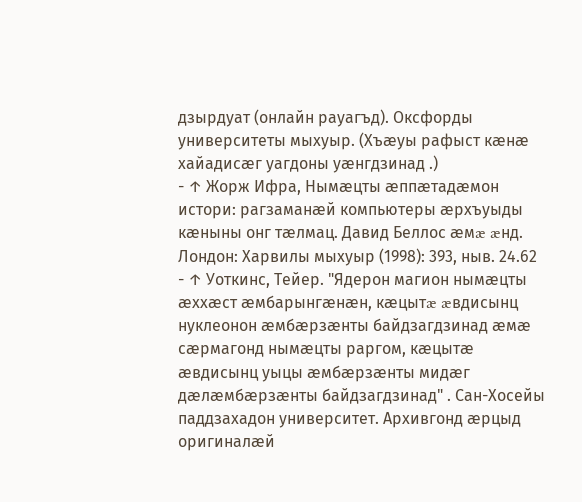дзырдуат (онлайн рауагъд). Оксфорды университеты мыхуыр. (Хъæуы рафыст кæнæ хайадисæг уагдоны уæнгдзинад .)
- ↑ Жорж Ифра, Нымæцты æппæтадæмон истори: рагзаманæй компьютеры æрхъуыды кæныны онг тæлмац. Давид Беллос æмæ æнд. Лондон: Харвилы мыхуыр (1998): 393, ныв. 24.62
- ↑ Уоткинс, Тейер. "Ядерон магион нымæцты æххæст æмбарынгæнæн, кæцытæ æвдисынц нуклеонон æмбæрзæнты байдзагдзинад æмæ сæрмагонд нымæцты раргом, кæцытæ æвдисынц уыцы æмбæрзæнты мидæг дæлæмбæрзæнты байдзагдзинад" . Сан-Хосейы паддзахадон университет. Архивгонд æрцыд оригиналæй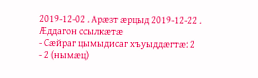2019-12-02 . Арæзт æрцыд 2019-12-22 .
Æддагон ссылкæтæ
- Сæйраг цымыдисаг хъуыддæгтæ: 2
- 2 (нымæц)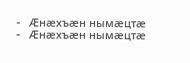- Æнæхъæн нымæцтæ
- Æнæхъæн нымæцтæ